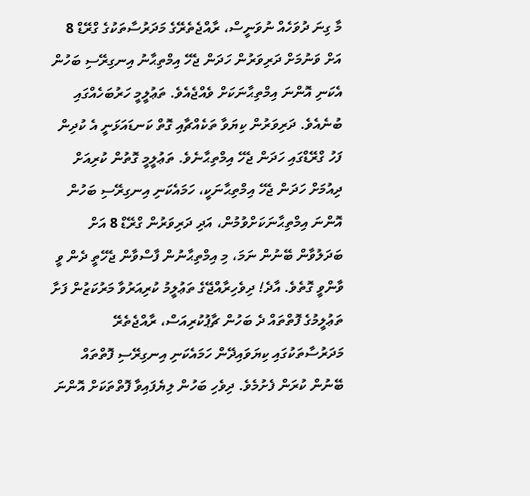މާ ގިނަ ދުވަހެއް ނުވަނީސް، ރާއްޖެތެރޭގެ މަދަރުސާތަކުގެ ގްރޭޑް 8 އަށް ވަނުމަށް ދަރިވަރުން ހަދަން ޖެހޭ އިމްތިޙާނު އިނގިރޭސި ބަހުން އެކަނި އޮންނަ އިމްތިޙާނަކަށް ވެއްޖެއެވެ. ތަޢުލީމީ ހަރުބަހެއްގައި ބުނެއެވެ. ދަރިވަރުން ކިޔަވާ ތަކެއްޗާއި ގޮތް ކަނޑައަޅަނީ އެ ކުދިން ފަހު ގްރޭޑްގައި ހަދަން ޖެހޭ އިމްތިޙާނެވެ. ތަޢުލީމީ ގޮތުން ކުރިއަށް ދިއުމަށް ހަދަން ޖެހޭ އިމްތިޙާނަކީ، ހަމައެކަނި އިނގިރޭސި ބަހުން އޮންނަ އިމްތިޙާނަކަށްވުމުން، އަދި ދަރިވަރުން ގްރޭޑް 8 އަށް ބަދަލުވާން ބޭނުން ނަމަ، މި އިމްތިޙާނުން ފާސްވާން ޖެހޭތީ ދެން ވީ ވާންވީ ގޮތެވެ. އާދެ! ދިވެހިރާއްޖޭގެ ތަޢުލީމު ކުރިއަރުވާ މަރުކަޒުން ފަށާ ތަޢުލީމުގެ ފޮތްތައް ދެ ބަހުން ޗާޕުކުރިއަސް، ރާއްޖެތެރޭ މަދަރުސާތަކުގައި ކިޔަވައިދޭން ހަމައެކަނި އިނގިރޭސި ފޮތްތައް ބޭނުން ކުރަން ފެށުމެވެ. ދިވެހި ބަހުން ލިޔެފައިވާ ފޮތްތަކަށް އޮންނަ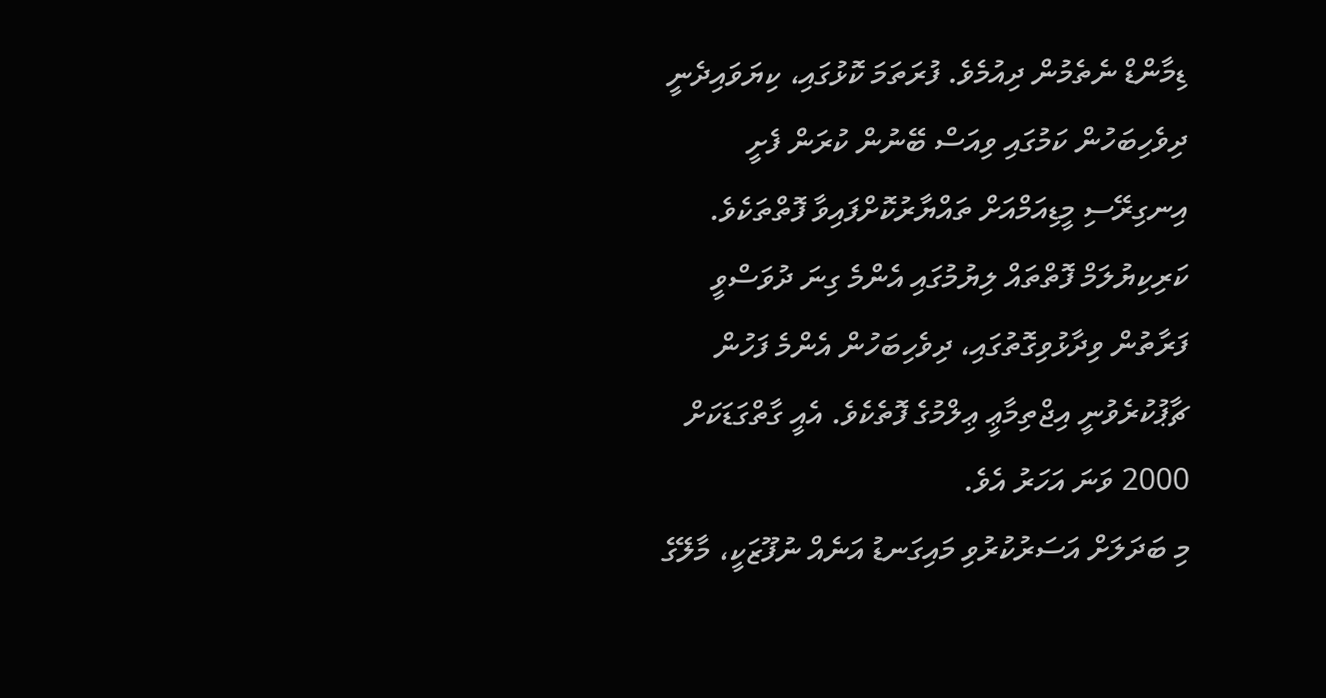ޑިމާންޑް ނެތެމުން ދިއުމެވެ. ފުރަތަމަ ކޮޅުގައި، ކިޔަވައިދެނީ ދިވެހިބަހުން ކަމުގައި ވިއަސް ބޭނުން ކުރަން ފެށީ އިނގިރޭސި މީޑިއަމްއަށް ތައްޔާރުކޮށްފައިވާ ފޮތްތަކެވެ. ކަރިކިޔުލަމް ފޮތްތައް ލިޔުމުގައި އެންމެ ގިނަ ދުވަސްވީ ފަރާތުން ވިދާޅުވިގޮތުގައި، ދިވެހިބަހުން އެންމެ ފަހުން ޗާޕުކުރެވުނީ އިޖްތިމާޢީ ޢިލްމުގެ ފޮތެކެވެ. އެއީ ގާތްގަޑަކަށް 2000 ވަނަ އަހަރު އެވެ.
މި ބަދަލަށް އަސަރުކުރުވި މައިގަނޑު އަނެއް ނުފޫޒަކީ، މާލޭގެ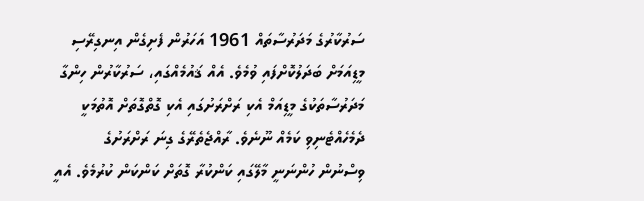ސަރުކާރުގެ މަދަރުސާތައް 1961 އަހަރުން ފެށިގެން އިނގިރޭސި މީޑިއަމަށް ބަދަލުކޮށްފައި ވުމެވެ. އެއް ޤައުމެއްގައި، ސަރުކާރުން ހިންގާ މަދަރުސާތަކުގެ މީޑިއަމް އެކި ރަށްރަށުގައި އެކި ގޮތްގޮތަށް އޮތުމަކީ ދެމެހެއްޓެނިވި ކަމެއް ނޫނެވެ. ރާއްޖެތެރޭގެ ގިނަ ރަށްރަށުގެ ވިސްނުން ހުންނަނީ މާލޭގައި ކަންކުރާ ގޮތަށް ކަންކަން ކުރުމެވެ. އެއީ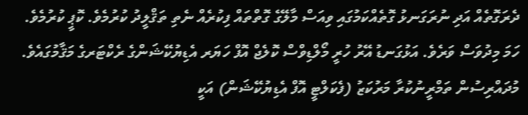ދެރަގޮތެއް އަދި ނުރަގަނޅު ގޮތެއްކަމުގައި ވިއަސް މާލޭގެ ގޮތްތައް ފިކުރެއް ނެތި ތަޤްލީދު ކުރުމެވެ. ކޮޕީ ކުރުމެވެ.
ހަމަ މިދުވަސް ވަރެވެ. އަޅުގަނޑު އޭރު ހުރީ މޯލްޑިވްސް ކޮލެޖް އޮފް ހަޔަރ އެޑިޔުކޭޝަންގެ ރެކްޓަރގެ މަޤާމުގައެވެ. މުދައްރިސުން ތަމްރީނުކުރާ މަރުކަޒު (ފެކަލްޓީ އޮފް އެޑިޔުކޭޝަން) އަކީ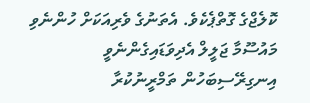ކޮލެޖްގެ ގޮތްޕެކެވެ. އެތަނުގެ ވެރިއަކަށް ހުންނެވި މައުސޫމާ ޖަލީލް އެދިވަޑައިގެންނެވީ އިނގިރޭސިބަހުން ތަމްރީނުކުރާ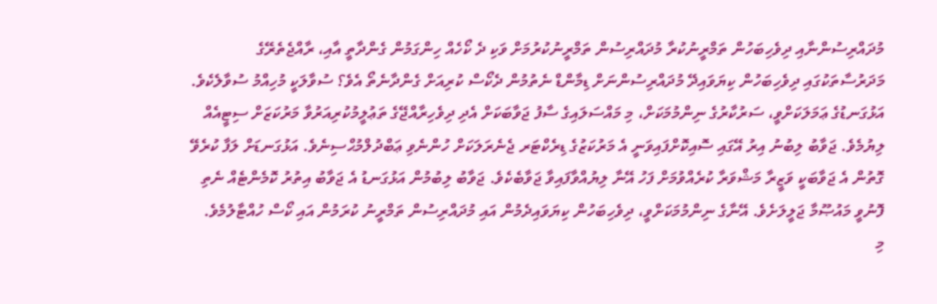މުދައްރިސުންނާއި ދިވެހިބަހުން ތަމްރީނުކުރާ މުދައްރިސުން ތަމްރީނުކުރުމަށް ވަކި ދެ ކޯހެއް ހިންގަމުން ގެންދާތީ އާއި، ރާއްޖެތެރޭގެ މަދަރުސާތަކުގައި ދިވެހިބަހުން ކިޔަވައިދޭ މުދައްރިސުންނަށް ޑިމާންޑް ނެތުމުން ދެކޯސް ކުރިއަށް ގެންދާނެތޯ އެވެ؟ ސުވާލަކީ މުހިއްމު ސުވާލެކެވެ. އަޅުގަނޑުގެ ޢަމަލަކަށްވީ، ސަރުކާރުގެ ނިންމުމަކަށް، މި މައްސަލައިގެ ސާފު ޖަވާބަކަށް އެދި ދިވެހިރާއްޖޭގެ ތަޢުލީމުކުރިއަރުވާ މަރުކަޒަށް ސިޓީއެއް ލިޔުމެވެ. ޖަވާބު ލިބުނު އިރު އޭގައި ސޮއިކޮށްފައިވަނީ އެ މަރުކަޒުގެ ޑިރެކްޓަރ ޖެނެރަލަކަށް ހުންނެވި ޢަބްދުލްމުޙްސިނެވެ. އަޅުގަނޑަށް ލަފާ ކުރެވޭ ގޮތުން އެ ޖަވާބަކީ ވަޒީރާ މަޝްވަރާ ކުރެއްވުމަށް ފަހު އޭނާ ލިޔުއްވާފައިވާ ޖަވާބެކެވެ. ޖަވާބު ލިބުމުން އަޅުގަނޑު އެ ޖަވާބު އިތުރު ކޮމެންޓެއް ނެތި ފޮނުވީ މައުޞޫމާ ޖަލީލަށެވެ. އޭނާގެ ނިންމުމަކަށްވީ، ދިވެހިބަހުން ކިޔަވައިދެމުން އައި މުދައްރިސުން ތަމްރީނު ކުރަމުން އައި ކޯސް ހުއްޓާލުމެވެ.
މި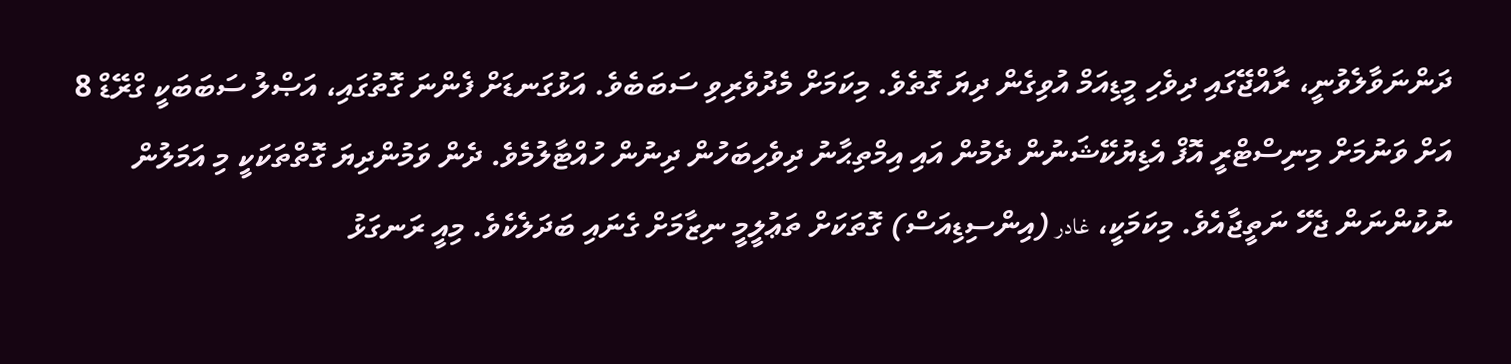ދަންނަވާލެވުނީ، ރާއްޖޭގައި ދިވެހި މީޑިއަމް އުވިގެން ދިޔަ ގޮތެވެ. މިކަމަށް މެދުވެރިވި ސަބަބެވެ. އަޅުގަނޑަށް ފެންނަ ގޮތުގައި، އަޞްލު ސަބަބަކީ ގްރޭޑް 8 އަށް ވަނުމަށް މިނިސްޓްރީ އޮފް އެޑިޔުކޭޝަނުން ދެމުން އައި އިމްތިޙާނު ދިވެހިބަހުން ދިނުން ހުއްޓާލުމެވެ. ދެން ވަމުންދިޔަ ގޮތްތަކަކީ މި އަމަލުން ނުކުންނަން ޖެހޭ ނަތީޖާއެވެ. މިކަމަކީ، غادر (އިންސިޑިއަސް) ގޮތަކަށް ތަޢުލީމީ ނިޒާމަށް ގެނައި ބަދަލެކެވެ. މިއީ ރަނގަޅު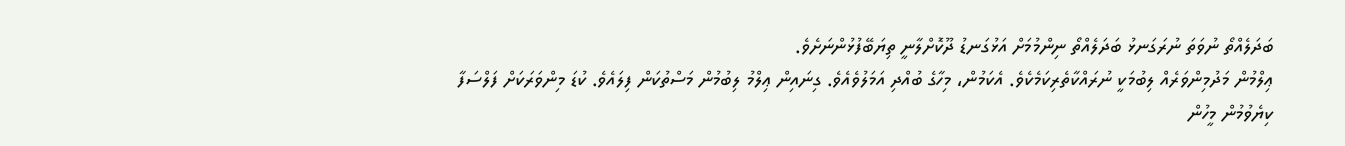ބަދަލެއްތޯ ނުވަތަ ނުރަގަނޅު ބަދަލެއްތޯ ނިންމުމަށް އަޅުގަނޑު ދޫކޮށްލާނީ ތިޔަބޭފުޅުންނަށެވެ.
ޢިލްމުން މަދުމިންވަރެއް ލިބުމަކީ ނުރައްކާތެރިކަމެކެވެ. އެކަމުން، މިހާގެ ބުއްދި އަމަލުވެއެވެ. ގިނައިން ޢިލްމު ލިބުމުން މަސްތުކަން ފިލައެވެ. ކުޑަ މިންވަރަކަށް ފަލްސަފާ ކިޔެވުމުން މީހުން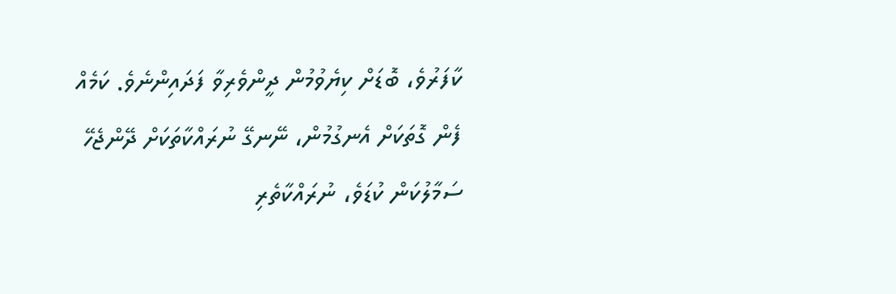ކާފަރުވެ، ބޮޑަށް ކިޔެވުމުން ދީންވެރިވާ ފަދައިންނެވެ. ކަމެއް ފެން ގޮތަކަށް އެނގުމުން، ނޭނގޭ ނުރައްކާތަކަށް ދޭންޖެހޭ ސަމާލުކަން ކުޑަވެ، ނުރައްކާތެރި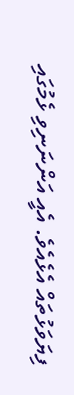ފިޔަވަޅުތައް އެޅެއެވެ. އެއީ އަންނަނިވި ޅެމުގައި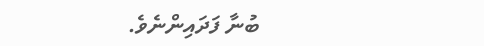ބުނާ ފަދައިންނެވެ.